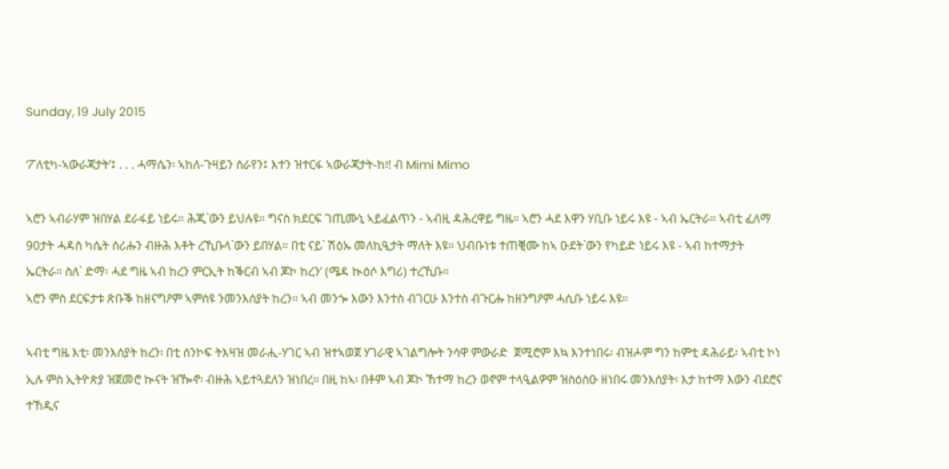Sunday, 19 July 2015

‘ፖለቲካ-ኣውራጃታት’፤ . . . ሓማሴን፡ ኣከለ-ጉዛይን ሰራየን፤ እተን ዝተርፋ ኣውራጃታት-ከ፧! ብ Mimi Mimo

ኣሮን ኣብራሃም ዝበሃል ደራፋይ ነይሩ። ሕጂ`ውን ይህሉዩ። ግናስ ክደርፍ ገጢሙኒ ኣይፈልጥን - ኣብዚ ዳሕረዋይ ግዜ። ኣሮን ሓደ እዋን ሃቢቡ ነይሩ እዩ - ኣብ ኤርትራ። ኣብቲ ፈለማ 90ታት ሓዳስ ካሴት ሰሪሑን ብዙሕ እቶት ረኺቡላ`ውን ይበሃል። በቲ ናይ` ሽዕኡ መለኪዒታት ማለት እዩ። ህብቡነቱ ተጠቒሙ ከኣ ዑደት`ውን የካይድ ነይሩ እዩ - ኣብ ከተማታት ኤርትራ። ስለ` ድማ፡ ሓደ ግዜ ኣብ ከረን ምርኢት ከቕርብ ኣብ ጆኮ ከረን’ (ሜዳ ኲዕሶ እግሪ) ተረኺቡ።
ኣሮን ምስ ደርፍታቱ ጽቡቕ ከዘናግዖም ኣምስዩ ንመንእሰያት ከረን። ኣብ መንጐ እውን እንተስ ብገርሁ እንተስ ብጉርሑ ከዘንግዖም ሓሲቡ ነይሩ እዩ።

ኣብቲ ግዜ እቲ፡ መንእሰያት ከረን፡ በቲ ሰንኮፍ ትእዛዝ መራሒ-ሃገር ኣብ ዝተኣወጀ ሃገራዊ ኣገልግሎት ንሳዋ ምውራድ  ጀሚሮም እኳ እንተነበሩ፡ ብዝሖም ግን ከምቲ ዳሕራይ፡ ኣብቲ ኮነ ኢሉ ምስ ኢትዮጵያ ዝጀመሮ ኲናት ዝዀኖ፡ ብዙሕ ኣይተጓደለን ዝነበረ። በዚ ከኣ፡ በቶም ኣብ ጆኮ ኸተማ ከረን ወኖም ተላዒልዎም ዝስዕስዑ ዘነበሩ መንእሰያት፡ እታ ከተማ እውን ብደሮና ተኸዲና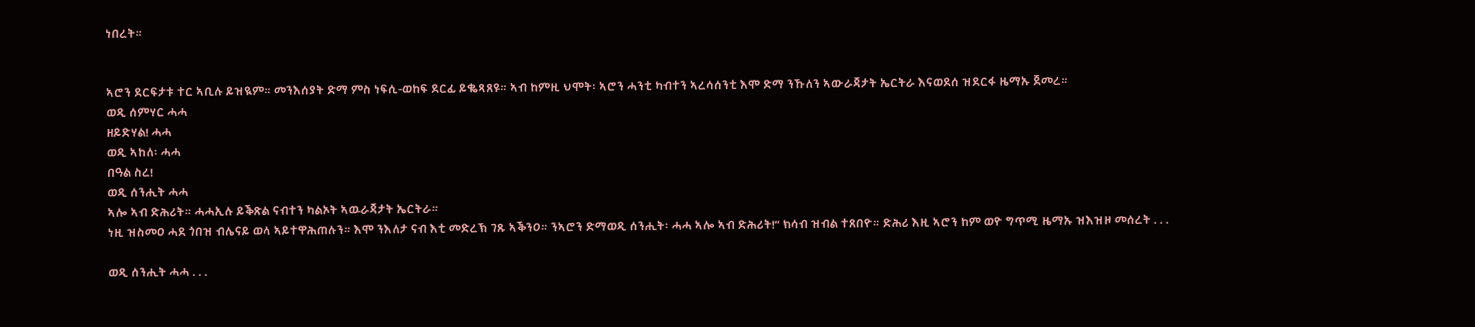ነበረት።


ኣሮን ደርፍታቱ ተር ኣቢሉ ይዝዪም። መንእሰያት ድማ ምስ ነፍሲ-ወከፍ ደርፊ ይቈጻጸዩ። ኣብ ከምዚ ህሞት፡ ኣሮን ሓንቲ ካብተን ኣረሳሰንቲ እሞ ድማ ንኹለን ኣውራጃታት ኤርትራ እናወደሰ ዝደርፋ ዜማኡ ጀመረ።
ወዲ ሰምሃር ሓሓ
ዘይድሃል! ሓሓ
ወዲ ኣከለ፡ ሓሓ
በዓል ስረ!
ወዲ ሰንሒት ሓሓ
ኣሎ ኣብ ድሕሪት። ሓሓኢሉ ይቕጽል ናብተን ካልኦት ኣዉራጃታት ኤርትራ።
ነዚ ዝስመዐ ሓደ ጎበዝ ብሌናይ ወላ ኣይተዋሕጠሉን። እሞ ንእለታ ናብ እቲ መድረኽ ገጹ ኣቕንዐ። ንኣሮን ድማወዲ ሰንሒት፡ ሓሓ ኣሎ ኣብ ድሕሪት!” ክሳብ ዝብል ተጸበዮ። ድሕሪ እዚ ኣሮን ከም ወዮ ግጥሚ ዜማኡ ዝእዝዞ መሰረት . . .

ወዲ ሰንሒት ሓሓ . . .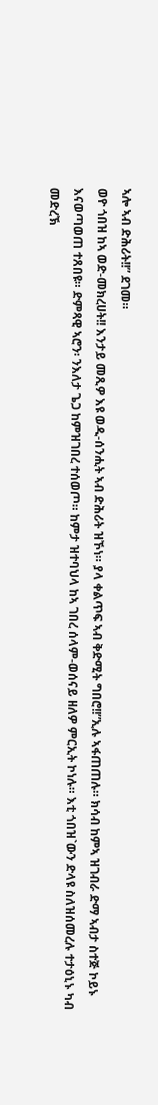ኣሎ ኣብ ድሕሪት!!” ደገመ።
ወዮ ጎበዝ ከኣ ወድ-መክረሀት!! እንታይ መጺዎ እዩ ወዲ-ሰንሒት ኣብ ድሕሪት ዝኾነ። ያላ ቀልጥፍ ኣብ ቅድሚት ግበሮ!!”ኢሉ ኣፋጠጠሉ። ክሳብ ከምኣ ዝገብራ ድማ ኣብታ ስተጅ ኮይኑ እናወጣወጠ ተጸበዩ። ድምጻዊ ኣሮን፡ ንእለታ ጌጋ ከምዝገበረ ተሰወጦ። ከምታ ዝተባህላ ከኣ ገበረ ሰላም-ወሰናይ ዘለዎ ምርኢት ኮነሉ። እቲ ጎበዝ`ውን ድላዩ ስለዝሰመረሉ ተታዕኒኑ ካብ መድረኽ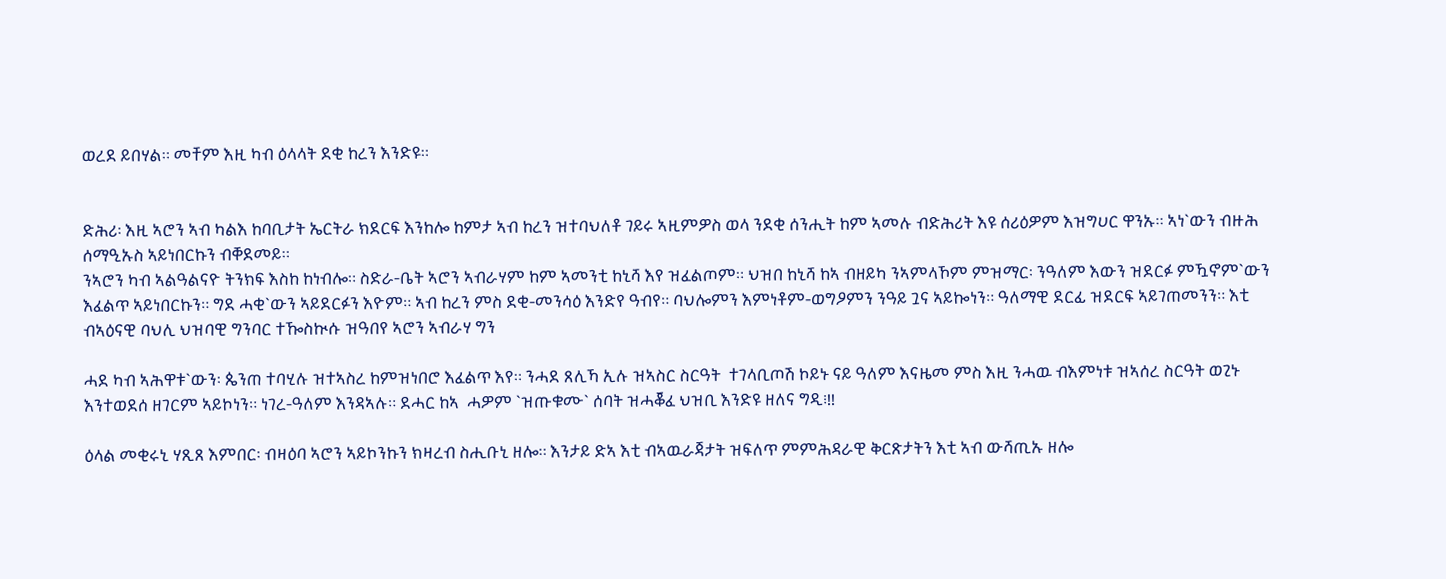ወረደ ይበሃል። መቸም እዚ ካብ ዕላላት ደቂ ከረን እንድዩ።


ድሕሪ፡ እዚ ኣሮን ኣብ ካልእ ከባቢታት ኤርትራ ክደርፍ እንከሎ ከምታ ኣብ ከረን ዝተባህለቶ ገይሩ ኣዚምዎስ ወላ ንደቂ ሰንሒት ከም ኣመሉ ብድሕሪት እዩ ሰሪዕዎም እዝግሀር ዋንኡ። ኣነ`ውን ብዙሕ ሰማዒኡስ ኣይነበርኩን ብቐደመይ።
ንኣሮን ካብ ኣልዓልናዮ ትንክፍ እስከ ከነብሎ። ስድራ-ቤት ኣሮን ኣብራሃም ከም ኣመንቲ ከኒሻ እየ ዝፈልጦም። ህዝበ ከኒሻ ከኣ ብዘይካ ንኣምላኾም ምዝማር፡ ንዓለም እውን ዝደርፉ ምዃኖም`ውን እፈልጥ ኣይነበርኩን። ግደ ሓቂ`ውን ኣይደርፉን እዮም። ኣብ ከረን ምስ ደቂ-መንሳዕ እንድየ ዓብየ። ባህሎምን እምነቶም-ወግዖምን ንዓይ ጓና ኣይኰነን። ዓለማዊ ደርፊ ዝደርፍ ኣይገጠመንን። እቲ ብኣዕናዊ ባህሊ ህዝባዊ ግንባር ተዀስኲሱ ዝዓበየ ኣሮን ኣብራሃ ግን

ሓደ ካብ ኣሕዋቱ`ውን፡ ጴንጠ ተባሂሉ ዝተኣስረ ከምዝነበሮ እፈልጥ እየ። ንሓደ ጸሊኻ ኢሉ ዝኣስር ስርዓት  ተገላቢጦሽ ኮይኑ ናይ ዓለም እናዜመ ምስ እዚ ንሓዉ ብእምነቱ ዝኣሰረ ስርዓት ወጊኑ እንተወደሰ ዘገርም ኣይኮነን። ነገረ-ዓለም እንዳኣሉ። ደሓር ከኣ  ሓዎም `ዝጡቁሙ` ሰባት ዝሓቖፈ ህዝቢ እንድዩ ዘለና ግዲ፧!!

ዕላል መቂሩኒ ሃጺጸ እምበር፡ ብዛዕባ ኣሮን ኣይኮንኩን ክዛረብ ስሒቡኒ ዘሎ። እንታይ ድኣ እቲ ብኣዉራጃታት ዝፍለጥ ምምሕዳራዊ ቅርጽታትን እቲ ኣብ ውሻጢኡ ዘሎ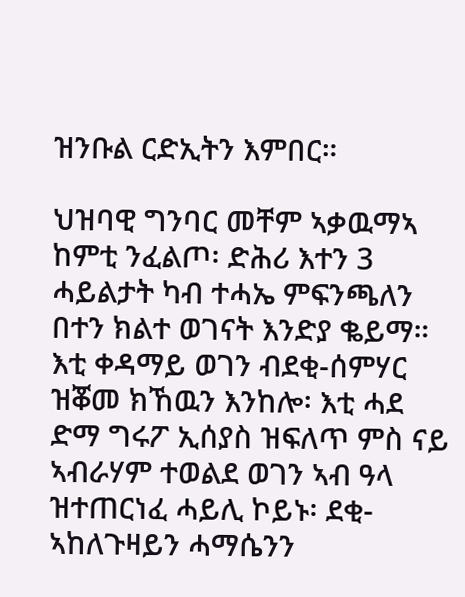ዝንቡል ርድኢትን እምበር።

ህዝባዊ ግንባር መቸም ኣቃዉማኣ ከምቲ ንፈልጦ፡ ድሕሪ እተን 3 ሓይልታት ካብ ተሓኤ ምፍንጫለን በተን ክልተ ወገናት እንድያ ቈይማ። እቲ ቀዳማይ ወገን ብደቂ-ሰምሃር ዝቖመ ክኸዉን እንከሎ፡ እቲ ሓደ ድማ ግሩፖ ኢሰያስ ዝፍለጥ ምስ ናይ ኣብራሃም ተወልደ ወገን ኣብ ዓላ ዝተጠርነፈ ሓይሊ ኮይኑ፡ ደቂ-ኣከለጉዛይን ሓማሴንን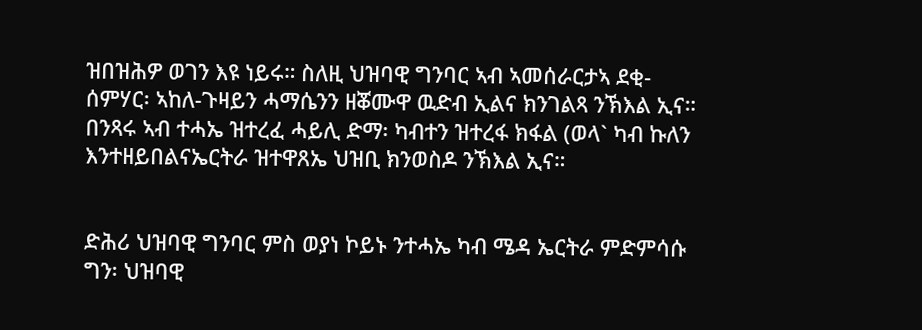ዝበዝሕዎ ወገን እዩ ነይሩ። ስለዚ ህዝባዊ ግንባር ኣብ ኣመሰራርታኣ ደቂ-ሰምሃር፡ ኣከለ-ጉዛይን ሓማሴንን ዘቖሙዋ ዉድብ ኢልና ክንገልጻ ንኽእል ኢና።
በንጻሩ ኣብ ተሓኤ ዝተረፈ ሓይሊ ድማ፡ ካብተን ዝተረፋ ክፋል (ወላ` ካብ ኩለን እንተዘይበልናኤርትራ ዝተዋጸኤ ህዝቢ ክንወስዶ ንኽእል ኢና።


ድሕሪ ህዝባዊ ግንባር ምስ ወያነ ኮይኑ ንተሓኤ ካብ ሜዳ ኤርትራ ምድምሳሱ ግን፡ ህዝባዊ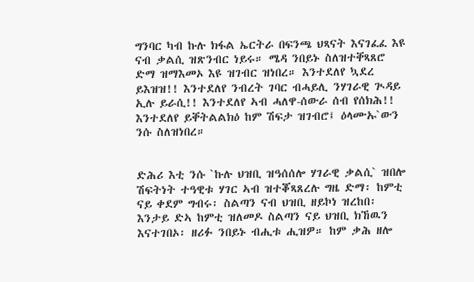ግንባር ካብ ኩሉ ክፋል ኤርትራ በፍንጫ ህጻናት እናገፈፈ እዩ ናብ ቃልሲ ዝጽንብር ነይሩ። ሜዳ ንበይኑ ስለዝተቐጻጸሮ ድማ ዝማእመኦ እዩ ዝገብር ዝነበረ። እንተደለየ ኳደረ ይእዝዝ!! እንተደለየ ንብረት ገባር ብሓይሊ ንሃገራዊ ጒዳይ ኢሉ ይራሲ!! እንተደለየ ኣብ ሓለዋ-ሰውራ ሰብ የሰክሕ!! እንተደለየ ይቐትልልክዕ ከም ሽፍታ ዝገብሮ፤ ዕላሙኡ`ውን ንሱ ስለዝነበረ።


ድሕሪ እቲ ንሱ `ኩሉ ህዝቢ ዝዓሰሰሎ ሃገራዊ ቃልሲ` ዝበሎ ሽፍትነት ተዓዊቱ ሃገር ኣብ ዝተቖጻጸረሉ ግዜ ድማ፡ ከምቲ ናይ ቀደም ግብሩ፡ ስልጣን ናብ ህዝቢ ዘይኮነ ዝረከበ፡ እንታይ ድኣ ከምቲ ዝለመዶ ስልጣን ናይ ህዝቢ ክኸዉን እናተገበኦ፡ ዘሪፉ ንበይኑ ብሒቱ ሒዝዎ። ከም ቃሕ ዘሎ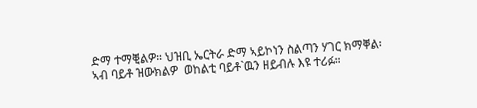ድማ ተማቒልዎ። ህዝቢ ኤርትራ ድማ ኣይኮነን ስልጣን ሃገር ክማቐል፡ ኣብ ባይቶ ዝውክልዎ  ወከልቲ ባይቶ`ዉን ዘይብሉ እዩ ተሪፉ።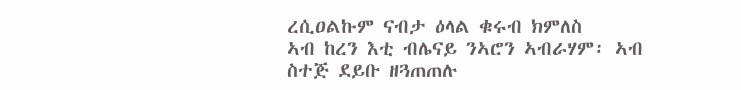ረሲዐልኩም ናብታ ዕላል ቁሩብ ክምለስ
ኣብ ከረን እቲ ብሌናይ ንኣሮን ኣብራሃም፡ ኣብ ስተጅ ደይቡ ዘጓጠጠሉ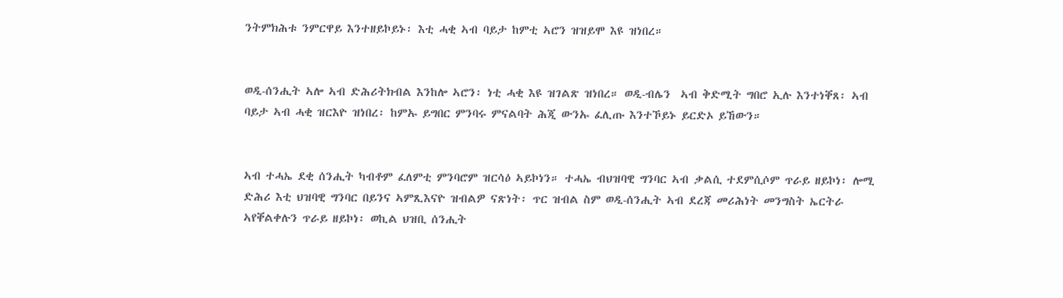ንትምክሕቱ ንምርዋይ እንተዘይኮይኑ፡ እቲ ሓቂ ኣብ ባይታ ከምቲ ኣሮን ዝዝይሞ እዩ ዝነበረ።


ወዲ-ሰንሒት ኣሎ ኣብ ድሕሪትክብል እንከሎ ኣሮን፡ ነቲ ሓቂ እዩ ዝገልጽ ዝነበረ። ወዲ-ብሌን  ኣብ ቅድሚት ግበሮ ኢሉ እንተነቐጸ፡ ኣብ ባይታ ኣብ ሓቂ ዝርእዮ ዝነበረ፡ ከምኡ ይግበር ምንባሩ ምናልባት ሕጂ ውንኡ ፈሊጡ እንተኾይኑ ይርድኦ ይኸውን።


ኣብ ተሓኤ ደቂ ሰንሒት ካብቶም ፈለምቲ ምንባሮም ዝርሳዕ ኣይኮነን። ተሓኤ ብህዝባዊ ግንባር ኣብ ቃልሲ ተደምሲሶም ጥራይ ዘይኮነ፡ ሎሚ ድሕሪ እቲ ህዝባዊ ግንባር በይንና ኣምጺእናዮ ዝብልዎ ናጽነት፡ ጥር ዝብል ስም ወዲ-ሰንሒት ኣብ ደረጃ መሪሕነት መንግስት ኤርትራ ኣየቐልቀሉን ጥራይ ዘይኮነ፡ ወኪል ህዝቢ ሰንሒት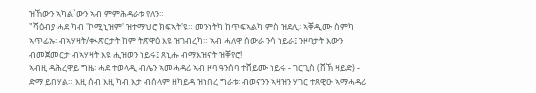ዝኸውን ኣካል`ውን ኣብ ምምሕዳራቱ የለን።
"ሻዕብያ ሓደ ካብ 'ኮሚኒዝም' ዝተማህሮ ክፍኣት'ዩ። መንነትካ ከጥፍኣልካ ምስ ዝደሊ፡ ኣቐዲሙ ስምካ ኣጥፊኡ፡ ብኣሃዛት/ቊጽርታት ከም ትጽዋዕ እዩ ዝገብረካ። ኣብ ሓለዋ ሰውራ ንሳ ነይራ፤ ንዞባታት እውን ብመጀመርታ ብኣሃዛት እዩ ሒዝወን ነይሩ፤ ጸኒሑ ብማእዝናት ዝቐየሮ!
ኣብዚ ዳሕረዋይ ግዜ፡ ሓደ ተወላዲ ብሌን ኣመሓዳሪ ኣብ ዞባ ዓንሰባ ተሸይሙ ነይሩ - ገርጊስ (ሸኽ ዛይድ) - ድማ ይበሃል። እዚ ሰብ እዚ ካብ እታ ብሰላም ዘካይዳ ዝነበረ ግራቱ፡ ብወናንን ኣዛዝን ሃገር ተጸዊዑ ኣማሓዳሪ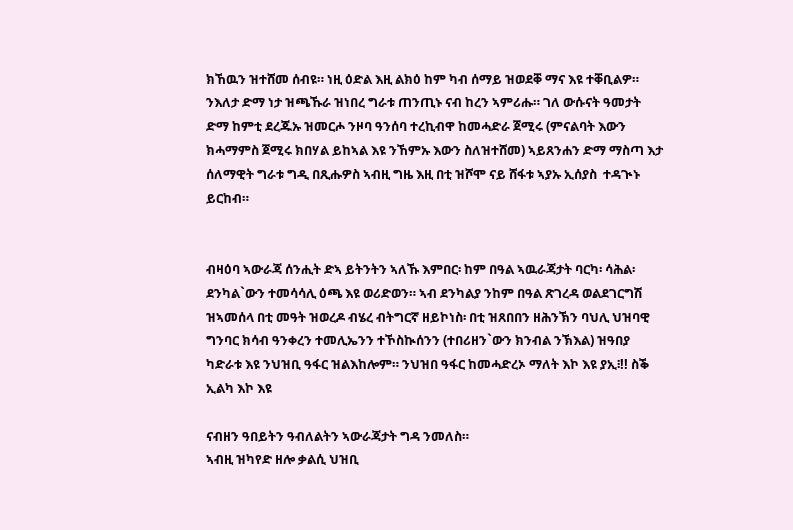ክኸዉን ዝተሸመ ሰብዩ። ነዚ ዕድል እዚ ልክዕ ከም ካብ ሰማይ ዝወደቐ ማና እዩ ተቐቢልዎ። ንእለታ ድማ ነታ ዝጫኹራ ዝነበረ ግራቱ ጠንጢኑ ናብ ከረን ኣምሪሑ። ገለ ውሱናት ዓመታት ድማ ከምቲ ደረጁኡ ዝመርሖ ንዞባ ዓንሰባ ተረኪብዋ ከመሓድራ ጀሚሩ (ምናልባት እውን ክሓማምስ ጀሚሩ ክበሃል ይከኣል እዩ ንኸምኡ እውን ስለዝተሸመ) ኣይጸንሐን ድማ ማስጣ እታ ሰለማዊት ግራቱ ግዲ በጺሑዎስ ኣብዚ ግዜ እዚ በቲ ዝሾሞ ናይ ሸፋቱ ኣያኡ ኢሰያስ  ተዳጒኑ ይርከብ።


ብዛዕባ ኣውራጃ ሰንሒት ድኣ ይትንትን ኣለኹ እምበር፡ ከም በዓል ኣዉራጃታት ባርካ፡ ሳሕል፡ ደንካል`ውን ተመሳሳሊ ዕጫ እዩ ወሪድወን። ኣብ ደንካልያ ንከም በዓል ጽገረዳ ወልደገርግሽ ዝኣመሰላ በቲ መዓት ዝወረዶ ብሄረ ብትግርኛ ዘይኮነስ፡ በቲ ዝጸበበን ዘሕንኽን ባህሊ ህዝባዊ ግንባር ክሳብ ዓንቀረን ተመሊኤንን ተኾስኲሰንን (ተበሪዘን`ውን ክንብል ንኽእል) ዝዓበያ ካድራቱ እዩ ንህዝቢ ዓፋር ዝልእከሎም። ንህዝበ ዓፋር ከመሓድረኦ ማለት እኮ እዩ ያኢ፧!! ስቕ ኢልካ እኮ እዩ

ናብዘን ዓበይትን ዓብለልትን ኣውራጃታት ግዳ ንመለስ።
ኣብዚ ዝካየድ ዘሎ ቃልሲ ህዝቢ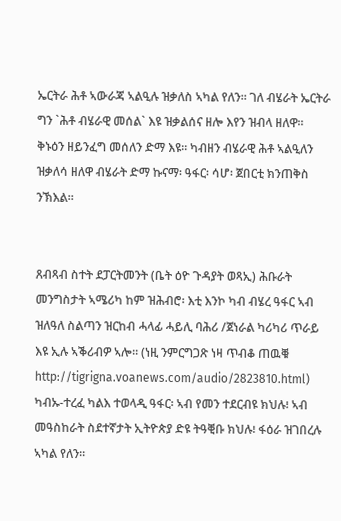ኤርትራ ሕቶ ኣውራጃ ኣልዒሉ ዝቃለስ ኣካል የለን። ገለ ብሄራት ኤርትራ ግን `ሕቶ ብሄራዊ መሰል` እዩ ዝቃልሰና ዘሎ እየን ዝብላ ዘለዋ። ቅኑዕን ዘይንፈግ መሰለን ድማ እዩ። ካብዘን ብሄራዊ ሕቶ ኣልዒለን ዝቃለሳ ዘለዋ ብሄራት ድማ ኩናማ፡ ዓፋር፡ ሳሆ፡ ጀበርቲ ክንጠቅስ ንኽእል።


ጸብጻብ ስተት ደፓርትመንት (ቤት ዕዮ ጉዳያት ወጻኢ) ሕቡራት መንግስታት ኣሜሪካ ከም ዝሕብሮ፡ እቲ እንኮ ካብ ብሄረ ዓፋር ኣብ ዝለዓለ ስልጣን ዝርከብ ሓላፊ ሓይሊ ባሕሪ /ጀነራል ካሪካሪ ጥራይ እዩ ኢሉ ኣቕሪብዎ ኣሎ። (ነዚ ንምርግጋጽ ነዛ ጥብቆ ጠዉቑ http://tigrigna.voanews.com/audio/2823810.html) ካብኡ-ተረፈ ካልእ ተወላዲ ዓፋር፡ ኣብ የመን ተደርብዩ ክህሉ፧ ኣብ መዓስከራት ስደተኛታት ኢትዮጵያ ድዩ ትዓቒቡ ክህሉ፧ ፋዕራ ዝገበረሉ ኣካል የለን።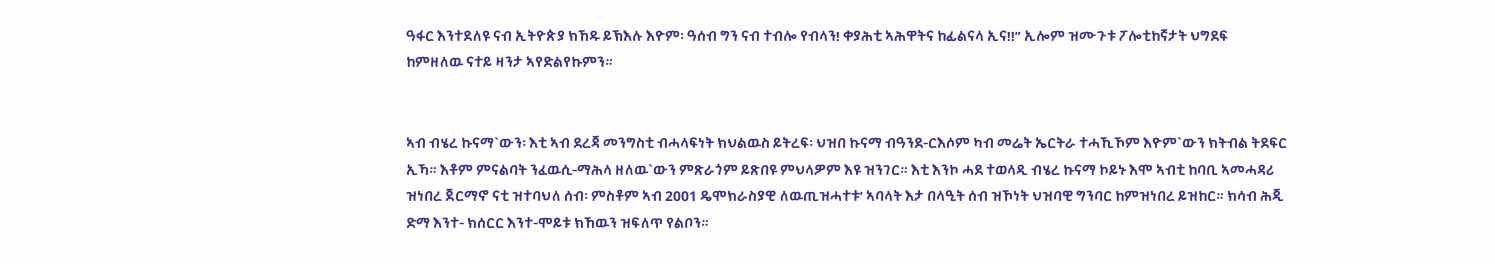ዓፋር እንተደለዩ ናብ ኢትዮጵያ ክኸዱ ይኽእሉ እዮም፡ ዓሰብ ግን ናብ ተብሎ የብላን! ቀያሕቲ ኣሕዋትና ከፊልናላ ኢና!!” ኢሎም ዝሙጉቱ ፖሎቲከኛታት ህግደፍ ከምዘለዉ ናተይ ዛንታ ኣየድልየኩምን።


ኣብ ብሄረ ኩናማ`ውን፡ እቲ ኣብ ደረጃ መንግስቲ ብሓላፍነት ክህልዉስ ይትረፍ፡ ህዝበ ኩናማ ብዓንደ-ርእሶም ካብ መሬት ኤርትራ ተሓኺኾም እዮም`ውን ክትብል ትደፍር ኢኻ። እቶም ምናልባት ንፈዉሲ-ማሕላ ዘለዉ`ውን ምጽራጎም ይጽበዩ ምህላዎም እዩ ዝንገር። እቲ እንኮ ሓደ ተወላዲ ብሄረ ኩናማ ኮይኑ እሞ ኣብቲ ከባቢ ኣመሓዳሪ ዝነበረ ጀርማኖ ናቲ ዝተባህለ ሰብ፡ ምስቶም ኣብ 2001 ዴሞክራስያዊ ለዉጢዝሓተቱ’ ኣባላት እታ በላዒት ሰብ ዝኾነት ህዝባዊ ግንባር ከምዝነበረ ይዝከር። ክሳብ ሕጂ ድማ እንተ- ክሰርር እንተ-ሞይቱ ክኸዉን ዝፍለጥ የልቦን።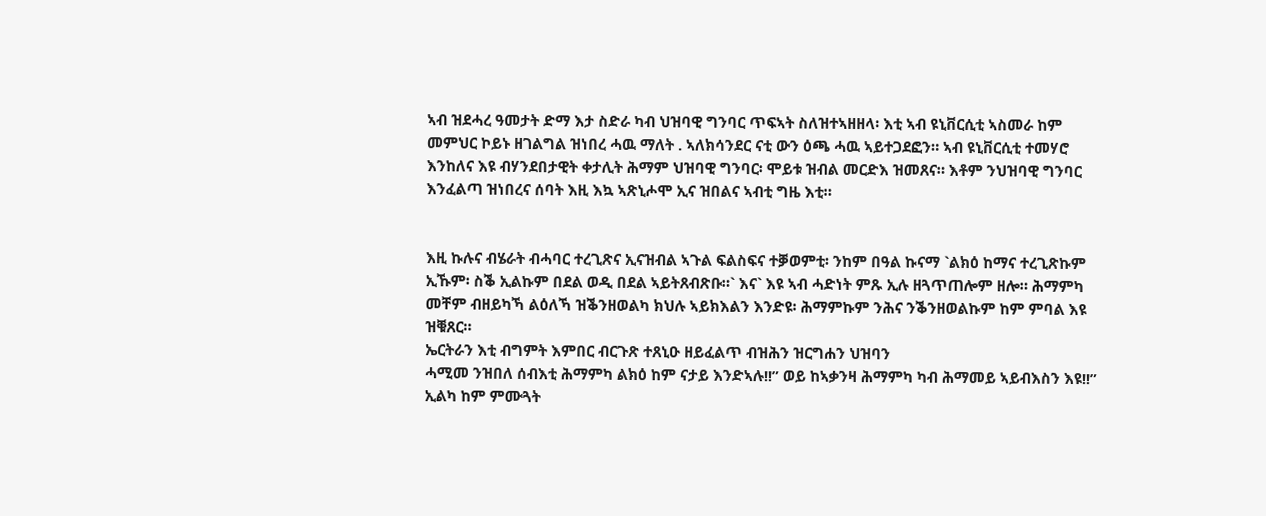ኣብ ዝደሓረ ዓመታት ድማ እታ ስድራ ካብ ህዝባዊ ግንባር ጥፍኣት ስለዝተኣዘዘላ፡ እቲ ኣብ ዩኒቨርሲቲ ኣስመራ ከም መምህር ኮይኑ ዘገልግል ዝነበረ ሓዉ ማለት . ኣለክሳንደር ናቲ ውን ዕጫ ሓዉ ኣይተጋደፎን። ኣብ ዩኒቨርሲቲ ተመሃሮ እንከለና እዩ ብሃንደበታዊት ቀታሊት ሕማም ህዝባዊ ግንባር፡ ሞይቱ ዝብል መርድእ ዝመጸና። እቶም ንህዝባዊ ግንባር እንፈልጣ ዝነበረና ሰባት እዚ እኳ ኣጽኒሖሞ ኢና ዝበልና ኣብቲ ግዜ እቲ።


እዚ ኩሉና ብሄራት ብሓባር ተረጊጽና ኢናዝብል ኣጉል ፍልስፍና ተቓወምቲ፡ ንከም በዓል ኩናማ `ልክዕ ከማና ተረጊጽኩም ኢኹም፡ ስቕ ኢልኩም በደል ወዲ በደል ኣይትጸብጽቡ።` እና` እዩ ኣብ ሓድነት ምጹ ኢሉ ዘጓጥጠሎም ዘሎ። ሕማምካ መቸም ብዘይካኻ ልዕለኻ ዝቕንዘወልካ ክህሉ ኣይክእልን እንድዩ፡ ሕማምኩም ንሕና ንቕንዘወልኩም ከም ምባል እዩ ዝቑጸር።
ኤርትራን እቲ ብግምት እምበር ብርጉጽ ተጸኒዑ ዘይፈልጥ ብዝሕን ዝርግሐን ህዝባን
ሓሚመ ንዝበለ ሰብእቲ ሕማምካ ልክዕ ከም ናታይ እንድኣሉ!!” ወይ ከኣቃንዛ ሕማምካ ካብ ሕማመይ ኣይብእስን እዩ!!” ኢልካ ከም ምሙጓት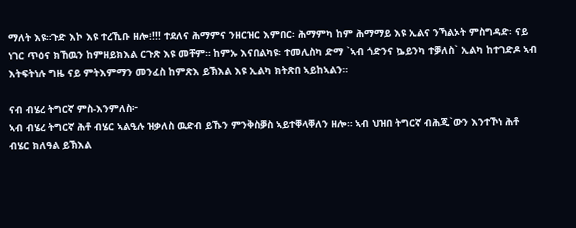ማለት እዩ።ጉድ እኮ እዩ ተረኺቡ ዘሎ፧!!! ተደለና ሕማምና ንዘርዝር እምበር፡ ሕማምካ ከም ሕማማይ እዩ ኢልና ንኻልኦት ምስግዳድ፡ ናይ ነገር ጥዕና ክኸዉን ከምዘይክእል ርጉጽ እዩ መቸም። ከምኡ እናበልካዩ፡ ተመሊስካ ድማ `ኣብ ጎድንና ኴይንካ ተቓለስ` ኢልካ ከተገድዶ ኣብ እትፍትነሉ ግዜ ናይ ምትእምማን መንፈስ ከምጽእ ይኽእል እዩ ኢልካ ክትጽበ ኣይከኣልን።

ናብ ብሄረ ትግርኛ ምስ-እንምለስ፦
ኣብ ብሄረ ትግርኛ ሕቶ ብሄር ኣልዒሉ ዝቃለስ ዉድብ ይኹን ምንቅስቓስ ኣይተቐላቐለን ዘሎ። ኣብ ህዝበ ትግርኛ ብሕጂ`ውን እንተኾነ ሕቶ ብሄር ክለዓል ይኽእል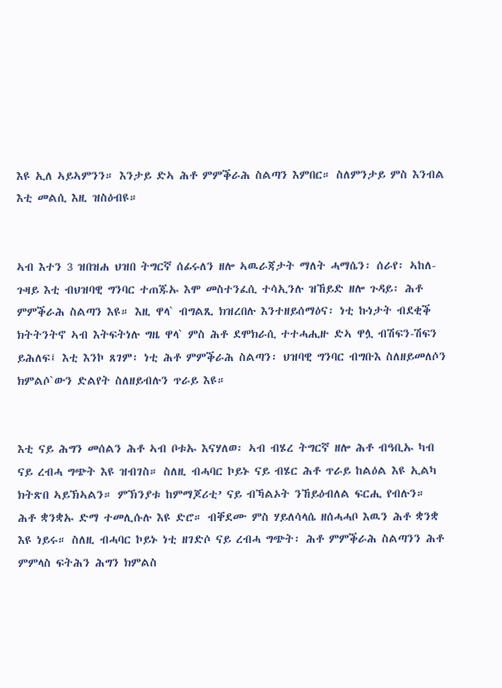እዩ ኢለ ኣይኣምንን። እንታይ ድኣ ሕቶ ምምቕራሕ ስልጣን እምበር። ስለምንታይ ምስ እንብል እቲ መልሲ እዚ ዝስዕብዩ።


ኣብ እተን 3 ዝበዝሐ ህዝበ ትግርኛ ሰፊሩለን ዘሎ ኣዉራጃታት ማለት ሓማሴን፡ ሰራየ፡ ኣከለ-ጉዛይ እቲ ብህዝባዊ ግንባር ተጠጁኡ እሞ መስተንፈሲ ተሳኢንሉ ዝኸይድ ዘሎ ጉዳይ፡ ሕቶ ምምቕራሕ ስልጣን እዩ። እዚ ዋላ` ብግልጺ ክዝረበሉ እንተዘይሰማዕና፡ ነቲ ኩነታት ብደቂቕ ክትትንትኖ ኣብ እትፍትነሉ ግዜ ዋላ` ምስ ሕቶ ደሞክራሲ ተተሓሒዙ ድኣ ዋሏ ብሽፍን-ሽፍን ይሕለፍ፤ እቲ እንኮ ጸገም፡ ነቲ ሕቶ ምምቕራሕ ስልጣን፡ ህዝባዊ ግንባር ብግቡእ ስለዘይመለሶን ክምልሶ`ውን ድልየት ስለዘይብሉን ጥራይ እዩ።


እቲ ናይ ሕግን መሰልን ሕቶ ኣብ ቦቱኡ እናሃለወ፡ ኣብ ብሄረ ትግርኛ ዘሎ ሕቶ ብዓቢኡ ካብ ናይ ረብሓ ግጭት እዩ ዝብገስ። ስለዚ ብሓባር ኮይኑ ናይ ብሄር ሕቶ ጥራይ ከልዕል እዩ ኢልካ ክትጽበ ኣይኽኣልን። ምኽንያቱ ከምማጆሪቲ’ ናይ ብኻልኦት ንኸይዕብለል ፍርሒ የብሉን። ሕቶ ቋንቋኡ ድማ ተመሊሱሉ እዩ ድሮ። ብቐደሙ ምስ ሃይለሳላሴ ዘሰሓሓቦ እዉን ሕቶ ቋንቋ እዩ ነይሩ። ስለዚ ብሓባር ኮይኑ ነቲ ዘገድሶ ናይ ረብሓ ግጭት፡ ሕቶ ምምቕራሕ ስልጣንን ሕቶ ምምላስ ፍትሕን ሕግን ክምልስ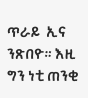ጥራይ  ኢና ንጽበዮ። እዚ ግን ነቲ ጠንቂ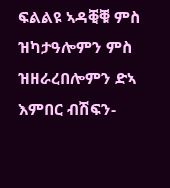ፍልልዩ ኣዳቒቑ ምስ ዝካታዓሎምን ምስ ዝዘራረበሎምን ድኣ እምበር ብሽፍን-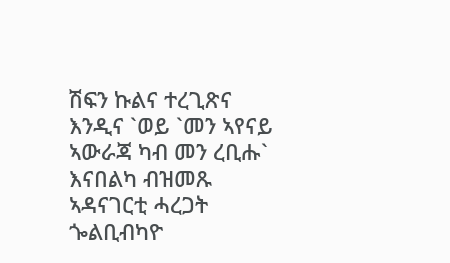ሽፍን ኩልና ተረጊጽና እንዲና `ወይ `መን ኣየናይ ኣውራጃ ካብ መን ረቢሑ` እናበልካ ብዝመጹ ኣዳናገርቲ ሓረጋት  ጐልቢብካዮ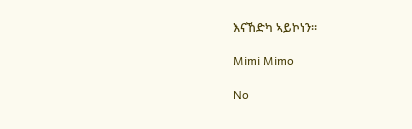እናኸድካ ኣይኮነን።

Mimi Mimo

No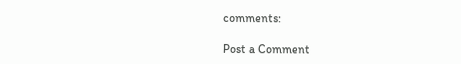comments:

Post a Comment